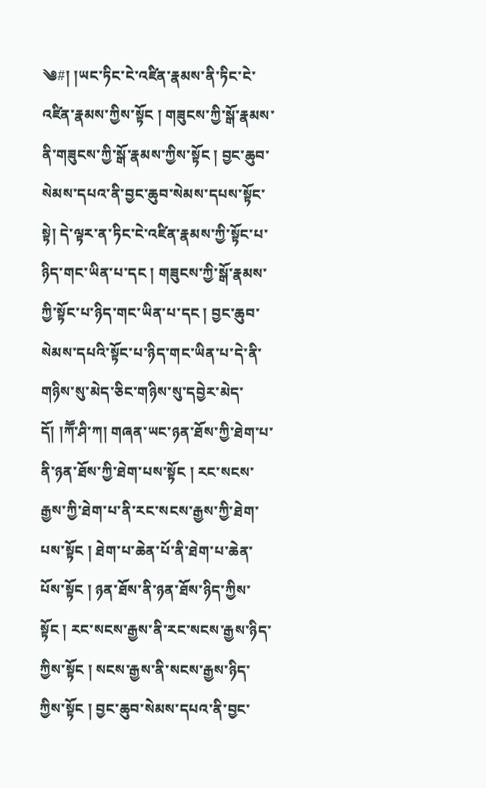༄#། །ཡང་ཏིང་ངེ་འཛིན་རྣམས་ནི་ཏིང་ངེ་འཛིན་རྣམས་ཀྱིས་སྟོང ། གཟུངས་ཀྱི་སྒོ་རྣམས་ནི་གཟུངས་ཀྱི་སྒོ་རྣམས་ཀྱིས་སྟོང ། བྱང་ཆུབ་སེམས་དཔའ་ནི་བྱང་ཆུབ་སེམས་དཔས་སྟོང་སྟེ། དེ་ལྟར་ན་ཏིང་ངེ་འཛིན་རྣམས་ཀྱི་སྟོང་པ་ཉིད་གང་ཡིན་པ་དང ། གཟུངས་ཀྱི་སྒོ་རྣམས་ཀྱི་སྟོང་པ་ཉིད་གང་ཡིན་པ་དང ། བྱང་ཆུབ་སེམས་དཔའི་སྟོང་པ་ཉིད་གང་ཡིན་པ་དེ་ནི་གཉིས་སུ་མེད་ཅིང་གཉིས་སུ་དབྱེར་མེད་དོ། །ཀཽ་ཤི་ཀ། གཞན་ཡང་ཉན་ཐོས་ཀྱི་ཐེག་པ་ནི་ཉན་ཐོས་ཀྱི་ཐེག་པས་སྟོང ། རང་སངས་རྒྱས་ཀྱི་ཐེག་པ་ནི་རང་སངས་རྒྱས་ཀྱི་ཐེག་པས་སྟོང ། ཐེག་པ་ཆེན་པོ་ནི་ཐེག་པ་ཆེན་པོས་སྟོང ། ཉན་ཐོས་ནི་ཉན་ཐོས་ཉིད་ཀྱིས་སྟོང ། རང་སངས་རྒྱས་ནི་རང་སངས་རྒྱས་ཉིད་ཀྱིས་སྟོང ། སངས་རྒྱས་ནི་སངས་རྒྱས་ཉིད་ཀྱིས་སྟོང ། བྱང་ཆུབ་སེམས་དཔའ་ནི་བྱང་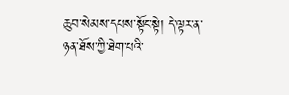ཆུབ་སེམས་དཔས་སྟོང་སྟེ། དེ་ལྟར་ན་ཉན་ཐོས་ཀྱི་ཐེག་པའི་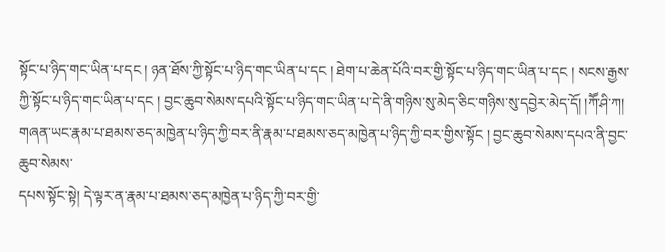སྟོང་པ་ཉིད་གང་ཡིན་པ་དང ། ཉན་ཐོས་ཀྱི་སྟོང་པ་ཉིད་གང་ཡིན་པ་དང ། ཐེག་པ་ཆེན་པོའི་བར་གྱི་སྟོང་པ་ཉིད་གང་ཡིན་པ་དང ། སངས་རྒྱས་ཀྱི་སྟོང་པ་ཉིད་གང་ཡིན་པ་དང ། བྱང་ཆུབ་སེམས་དཔའི་སྟོང་པ་ཉིད་གང་ཡིན་པ་དེ་ནི་གཉིས་སུ་མེད་ཅིང་གཉིས་སུ་དབྱེར་མེད་དོ། །ཀཽ་ཤི་ཀ། གཞན་ཡང་རྣམ་པ་ཐམས་ཅད་མཁྱེན་པ་ཉིད་ཀྱི་བར་ནི་རྣམ་པ་ཐམས་ཅད་མཁྱེན་པ་ཉིད་ཀྱི་བར་གྱིས་སྟོང ། བྱང་ཆུབ་སེམས་དཔའ་ནི་བྱང་ཆུབ་སེམས་
དཔས་སྟོང་སྟེ། དེ་ལྟར་ན་རྣམ་པ་ཐམས་ཅད་མཁྱེན་པ་ཉིད་ཀྱི་བར་གྱི་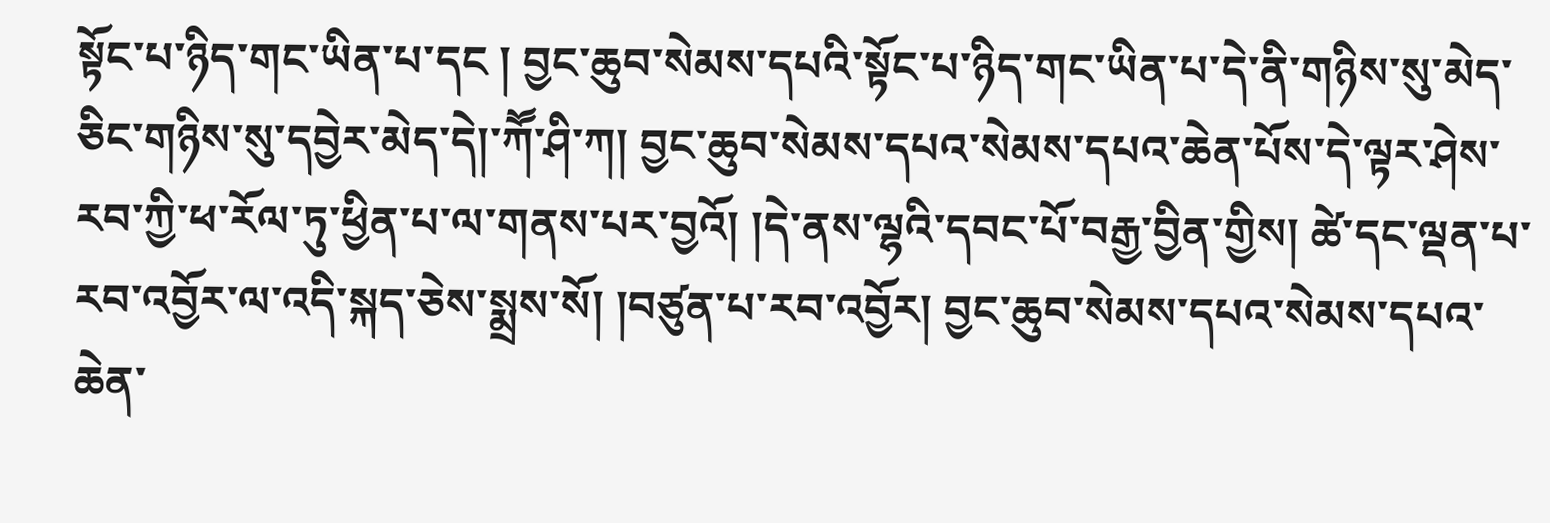སྟོང་པ་ཉིད་གང་ཡིན་པ་དང ། བྱང་ཆུབ་སེམས་དཔའི་སྟོང་པ་ཉིད་གང་ཡིན་པ་དེ་ནི་གཉིས་སུ་མེད་ཅིང་གཉིས་སུ་དབྱེར་མེད་དེ།་ཀཽ་ཤི་ཀ། བྱང་ཆུབ་སེམས་དཔའ་སེམས་དཔའ་ཆེན་པོས་དེ་ལྟར་ཤེས་རབ་ཀྱི་ཕ་རོལ་ཏུ་ཕྱིན་པ་ལ་གནས་པར་བྱའོ། །དེ་ནས་ལྷའི་དབང་པོ་བརྒྱ་བྱིན་གྱིས། ཚེ་དང་ལྡན་པ་རབ་འབྱོར་ལ་འདི་སྐད་ཅེས་སྨྲས་སོ། །བཙུན་པ་རབ་འབྱོར། བྱང་ཆུབ་སེམས་དཔའ་སེམས་དཔའ་ཆེན་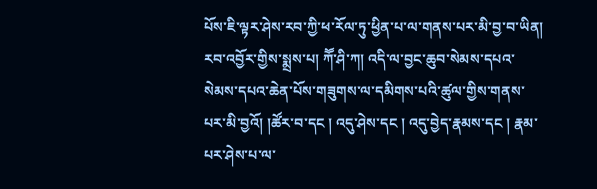པོས་ཇི་ལྟར་ཤེས་རབ་ཀྱི་ཕ་རོལ་ཏུ་ཕྱིན་པ་ལ་གནས་པར་མི་བྱ་བ་ཡིན། རབ་འབྱོར་གྱིས་སྨྲས་པ། ཀཽ་ཤི་ཀ། འདི་ལ་བྱང་ཆུབ་སེམས་དཔའ་སེམས་དཔའ་ཆེན་པོས་གཟུགས་ལ་དམིགས་པའི་ཚུལ་གྱིས་གནས་པར་མི་བྱའོ། །ཚོར་བ་དང ། འདུ་ཤེས་དང ། འདུ་བྱེད་རྣམས་དང ། རྣམ་པར་ཤེས་པ་ལ་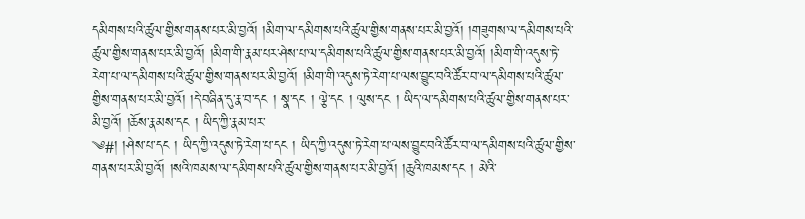དམིགས་པའི་ཚུལ་གྱིས་གནས་པར་མི་བྱའོ། །མིག་ལ་དམིགས་པའི་ཚུལ་གྱིས་གནས་པར་མི་བྱའོ། །གཟུགས་ལ་དམིགས་པའི་ཚུལ་གྱིས་གནས་པར་མི་བྱའོ། །མིག་གི་རྣམ་པར་ཤེས་པ་ལ་དམིགས་པའི་ཚུལ་གྱིས་གནས་པར་མི་བྱའོ། །མིག་གི་འདུས་ཏེ་རེག་པ་ལ་དམིགས་པའི་ཚུལ་གྱིས་གནས་པར་མི་བྱའོ། །མིག་གི་འདུས་ཏེ་རེག་པ་ལས་བྱུང་བའི་ཚོར་བ་ལ་དམིགས་པའི་ཚུལ་གྱིས་གནས་པར་མི་བྱའོ། །དེ་བཞིན་དུ་རྣ་བ་དང ། སྣ་དང ། ལྕེ་དང ། ལུས་དང ། ཡིད་ལ་དམིགས་པའི་ཚུལ་གྱིས་གནས་པར་མི་བྱའོ། །ཆོས་རྣམས་དང ། ཡིད་ཀྱི་རྣམ་པར་
༄#། །ཤེས་པ་དང ། ཡིད་ཀྱི་འདུས་ཏེ་རེག་པ་དང ། ཡིད་ཀྱི་འདུས་ཏེ་རེག་པ་ལས་བྱུང་བའི་ཚོར་བ་ལ་དམིགས་པའི་ཚུལ་གྱིས་གནས་པར་མི་བྱའོ། །སའི་ཁམས་ལ་དམིགས་པའི་ཚུལ་གྱིས་གནས་པར་མི་བྱའོ། །ཆུའི་ཁམས་དང ། མེའི་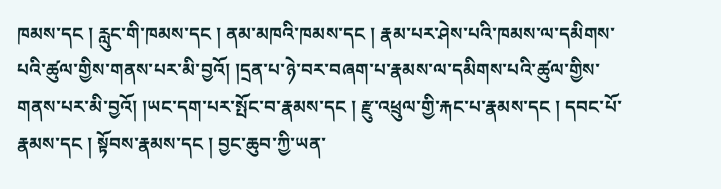ཁམས་དང ། རླུང་གི་ཁམས་དང ། ནམ་མཁའི་ཁམས་དང ། རྣམ་པར་ཤེས་པའི་ཁམས་ལ་དམིགས་པའི་ཚུལ་གྱིས་གནས་པར་མི་བྱའོ། །དྲན་པ་ཉེ་བར་བཞག་པ་རྣམས་ལ་དམིགས་པའི་ཚུལ་གྱིས་གནས་པར་མི་བྱའོ། །ཡང་དག་པར་སྤོང་བ་རྣམས་དང ། རྫུ་འཕྲུལ་གྱི་རྐང་པ་རྣམས་དང ། དབང་པོ་རྣམས་དང ། སྟོབས་རྣམས་དང ། བྱང་ཆུབ་ཀྱི་ཡན་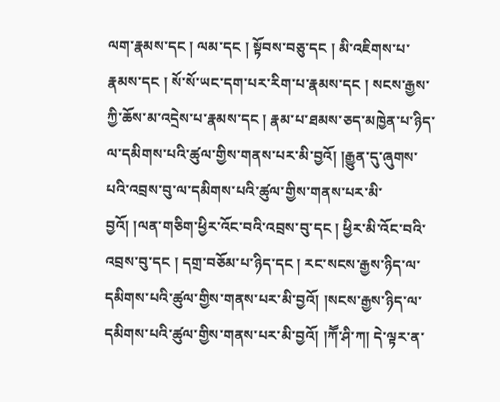ལག་རྣམས་དང ། ལམ་དང ། སྟོབས་བཅུ་དང ། མི་འཇིགས་པ་རྣམས་དང ། སོ་སོ་ཡང་དག་པར་རིག་པ་རྣམས་དང ། སངས་རྒྱས་ཀྱི་ཆོས་མ་འདྲེས་པ་རྣམས་དང ། རྣམ་པ་ཐམས་ཅད་མཁྱེན་པ་ཉིད་ལ་དམིགས་པའི་ཚུལ་གྱིས་གནས་པར་མི་བྱའོ། །རྒྱུན་དུ་ཞུགས་པའི་འབྲས་བུ་ལ་དམིགས་པའི་ཚུལ་གྱིས་གནས་པར་མི་བྱའོ། །ལན་གཅིག་ཕྱིར་འོང་བའི་འབྲས་བུ་དང ། ཕྱིར་མི་འོང་བའི་འབྲས་བུ་དང ། དགྲ་བཅོམ་པ་ཉིད་དང ། རང་སངས་རྒྱས་ཉིད་ལ་དམིགས་པའི་ཚུལ་གྱིས་གནས་པར་མི་བྱའོ། །སངས་རྒྱས་ཉིད་ལ་དམིགས་པའི་ཚུལ་གྱིས་གནས་པར་མི་བྱའོ། །ཀཽ་ཤི་ཀ། དེ་ལྟར་ན་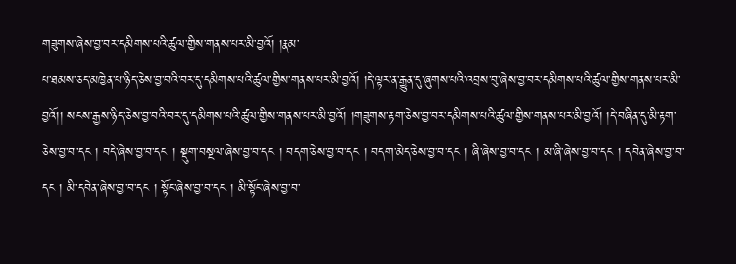གཟུགས་ཞེས་བྱ་བར་དམིགས་པའི་ཚུལ་གྱིས་གནས་པར་མི་བྱའོ། །རྣམ་
པ་ཐམས་ཅད་མཁྱེན་པ་ཉིད་ཅེས་བྱ་བའི་བར་དུ་དམིགས་པའི་ཚུལ་གྱིས་གནས་པར་མི་བྱའོ། །དེ་ལྟར་ན་རྒྱུན་དུ་ཞུགས་པའི་འབྲས་བུ་ཞེས་བྱ་བར་དམིགས་པའི་ཚུལ་གྱིས་གནས་པར་མི་བྱའོ།། སངས་རྒྱས་ཉིད་ཅེས་བྱ་བའི་བར་དུ་དམིགས་པའི་ཚུལ་གྱིས་གནས་པར་མི་བྱའོ། །གཟུགས་རྟག་ཅེས་བྱ་བར་དམིགས་པའི་ཚུལ་གྱིས་གནས་པར་མི་བྱའོ། །དེ་བཞིན་དུ་མི་རྟག་ཅེས་བྱ་བ་དང ། བདེ་ཞེས་བྱ་བ་དང ། སྡུག་བསྔལ་ཞེས་བྱ་བ་དང ། བདག་ཅེས་བྱ་བ་དང ། བདག་མེད་ཅེས་བྱ་བ་དང ། ཞི་ཞེས་བྱ་བ་དང ། མ་ཞི་ཞེས་བྱ་བ་དང ། དབེན་ཞེས་བྱ་བ་དང ། མི་དབེན་ཞེས་བྱ་བ་དང ། སྟོང་ཞེས་བྱ་བ་དང ། མི་སྟོང་ཞེས་བྱ་བ་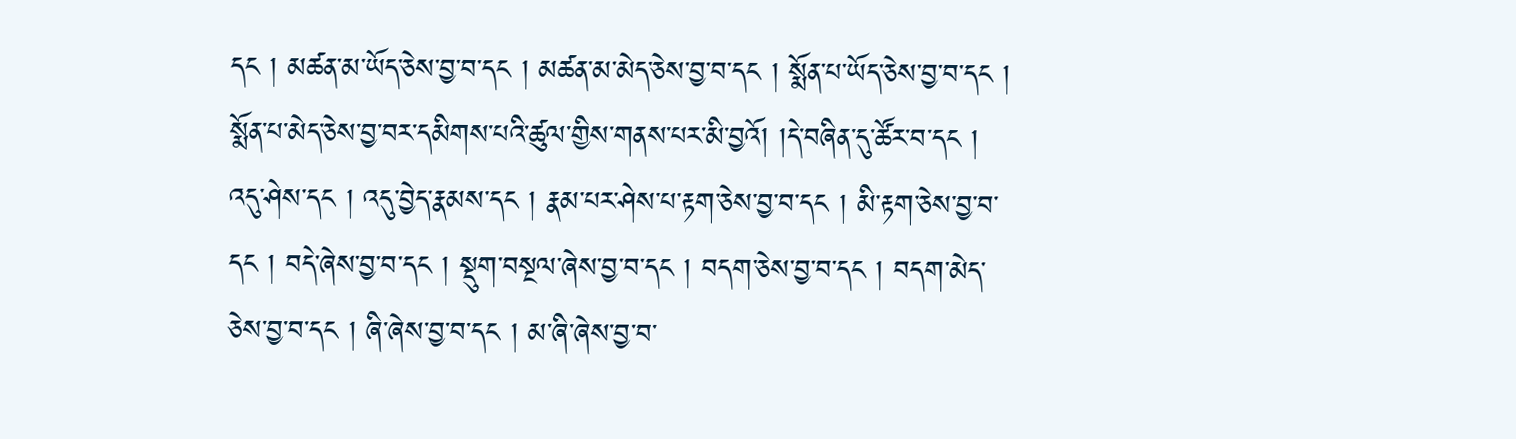དང ། མཚན་མ་ཡོད་ཅེས་བྱ་བ་དང ། མཚན་མ་མེད་ཅེས་བྱ་བ་དང ། སྨོན་པ་ཡོད་ཅེས་བྱ་བ་དང ། སྨོན་པ་མེད་ཅེས་བྱ་བར་དམིགས་པའི་ཚུལ་གྱིས་གནས་པར་མི་བྱའོ། །དེ་བཞིན་དུ་ཚོར་བ་དང ། འདུ་ཤེས་དང ། འདུ་བྱེད་རྣམས་དང ། རྣམ་པར་ཤེས་པ་རྟག་ཅེས་བྱ་བ་དང ། མི་རྟག་ཅེས་བྱ་བ་དང ། བདེ་ཞེས་བྱ་བ་དང ། སྡུག་བསྔལ་ཞེས་བྱ་བ་དང ། བདག་ཅེས་བྱ་བ་དང ། བདག་མེད་ཅེས་བྱ་བ་དང ། ཞི་ཞེས་བྱ་བ་དང ། མ་ཞི་ཞེས་བྱ་བ་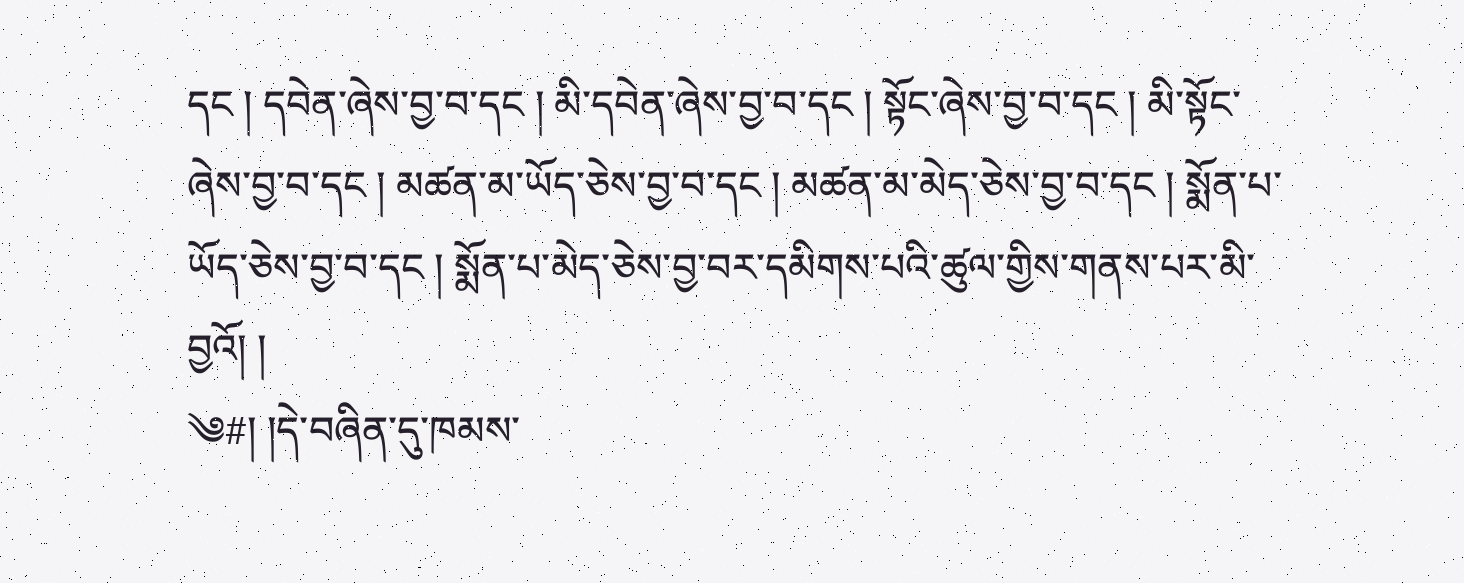དང ། དབེན་ཞེས་བྱ་བ་དང ། མི་དབེན་ཞེས་བྱ་བ་དང ། སྟོང་ཞེས་བྱ་བ་དང ། མི་སྟོང་ཞེས་བྱ་བ་དང ། མཚན་མ་ཡོད་ཅེས་བྱ་བ་དང ། མཚན་མ་མེད་ཅེས་བྱ་བ་དང ། སྨོན་པ་ཡོད་ཅེས་བྱ་བ་དང ། སྨོན་པ་མེད་ཅེས་བྱ་བར་དམིགས་པའི་ཚུལ་གྱིས་གནས་པར་མི་བྱའོ། །
༄#། །དེ་བཞིན་དུ་ཁམས་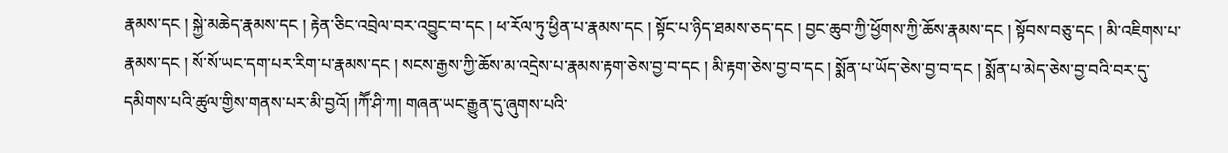རྣམས་དང ། སྐྱེ་མཆེད་རྣམས་དང ། རྟེན་ཅིང་འབྲེལ་བར་འབྱུང་བ་དང ། ཕ་རོལ་ཏུ་ཕྱིན་པ་རྣམས་དང ། སྟོང་པ་ཉིད་ཐམས་ཅད་དང ། བྱང་ཆུབ་ཀྱི་ཕྱོགས་ཀྱི་ཆོས་རྣམས་དང ། སྟོབས་བཅུ་དང ། མི་འཇིགས་པ་རྣམས་དང ། སོ་སོ་ཡང་དག་པར་རིག་པ་རྣམས་དང ། སངས་རྒྱས་ཀྱི་ཆོས་མ་འདྲེས་པ་རྣམས་རྟག་ཅེས་བྱ་བ་དང ། མི་རྟག་ཅེས་བྱ་བ་དང ། སྨོན་པ་ཡོད་ཅེས་བྱ་བ་དང ། སྨོན་པ་མེད་ཅེས་བྱ་བའི་བར་དུ་དམིགས་པའི་ཚུལ་གྱིས་གནས་པར་མི་བྱའོ། །ཀཽ་ཤི་ཀ། གཞན་ཡང་རྒྱུན་དུ་ཞུགས་པའི་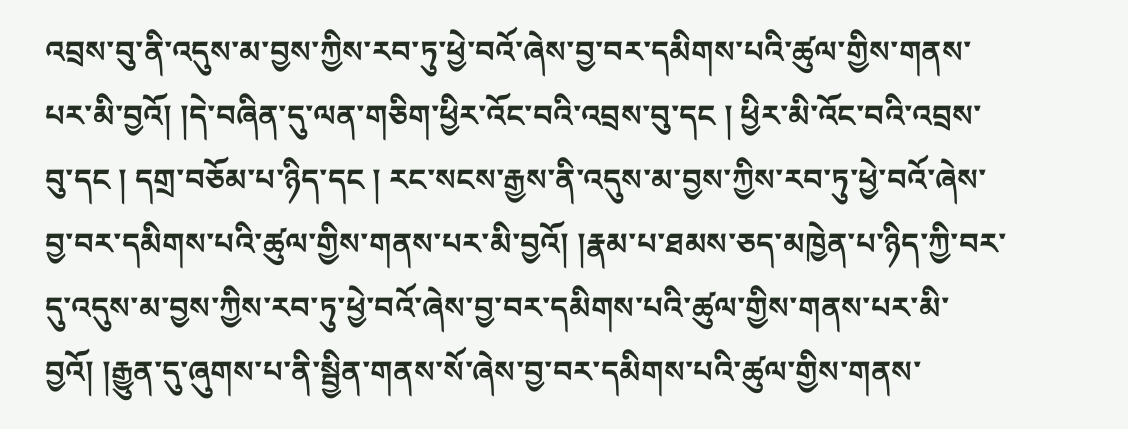འབྲས་བུ་ནི་འདུས་མ་བྱས་ཀྱིས་རབ་ཏུ་ཕྱེ་བའོ་ཞེས་བྱ་བར་དམིགས་པའི་ཚུལ་གྱིས་གནས་པར་མི་བྱའོ། །དེ་བཞིན་དུ་ལན་གཅིག་ཕྱིར་འོང་བའི་འབྲས་བུ་དང ། ཕྱིར་མི་འོང་བའི་འབྲས་བུ་དང ། དགྲ་བཅོམ་པ་ཉིད་དང ། རང་སངས་རྒྱས་ནི་འདུས་མ་བྱས་ཀྱིས་རབ་ཏུ་ཕྱེ་བའོ་ཞེས་བྱ་བར་དམིགས་པའི་ཚུལ་གྱིས་གནས་པར་མི་བྱའོ། །རྣམ་པ་ཐམས་ཅད་མཁྱེན་པ་ཉིད་ཀྱི་བར་དུ་འདུས་མ་བྱས་ཀྱིས་རབ་ཏུ་ཕྱེ་བའོ་ཞེས་བྱ་བར་དམིགས་པའི་ཚུལ་གྱིས་གནས་པར་མི་བྱའོ། །རྒྱུན་དུ་ཞུགས་པ་ནི་སྦྱིན་གནས་སོ་ཞེས་བྱ་བར་དམིགས་པའི་ཚུལ་གྱིས་གནས་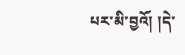པར་མི་བྱའོ། །དེ་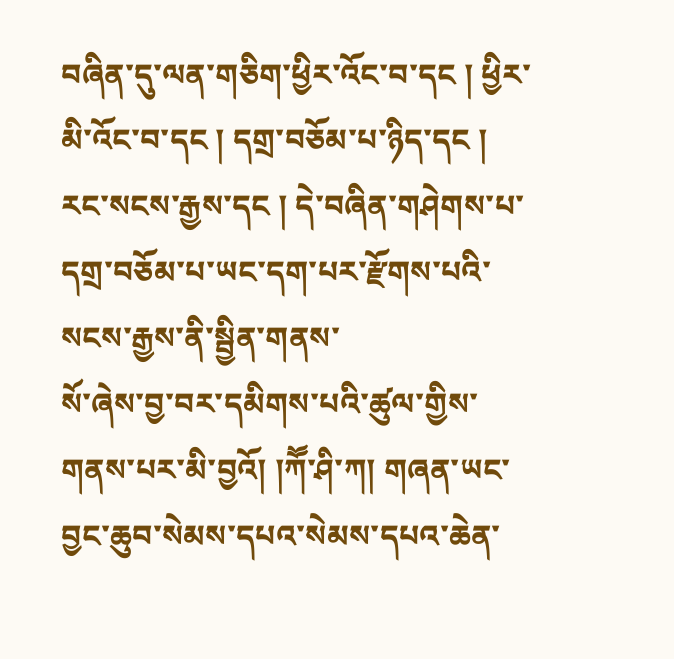བཞིན་དུ་ལན་གཅིག་ཕྱིར་འོང་བ་དང ། ཕྱིར་མི་འོང་བ་དང ། དགྲ་བཅོམ་པ་ཉིད་དང ། རང་སངས་རྒྱས་དང ། དེ་བཞིན་གཤེགས་པ་དགྲ་བཅོམ་པ་ཡང་དག་པར་རྫོགས་པའི་སངས་རྒྱས་ནི་སྦྱིན་གནས་
སོ་ཞེས་བྱ་བར་དམིགས་པའི་ཚུལ་གྱིས་གནས་པར་མི་བྱའོ། །ཀཽ་ཤི་ཀ། གཞན་ཡང་བྱང་ཆུབ་སེམས་དཔའ་སེམས་དཔའ་ཆེན་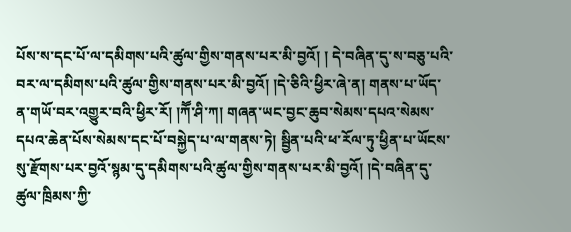པོས་ས་དང་པོ་ལ་དམིགས་པའི་ཚུལ་གྱིས་གནས་པར་མི་བྱའོ། ། དེ་བཞིན་དུ་ས་བཅུ་པའི་བར་ལ་དམིགས་པའི་ཚུལ་གྱིས་གནས་པར་མི་བྱའོ། །དེ་ཅིའི་ཕྱིར་ཞེ་ན། གནས་པ་ཡོད་ན་གཡོ་བར་འགྱུར་བའི་ཕྱིར་རོ། །ཀཽ་ཤི་ཀ། གཞན་ཡང་བྱང་ཆུབ་སེམས་དཔའ་སེམས་དཔའ་ཆེན་པོས་སེམས་དང་པོ་བསྐྱེད་པ་ལ་གནས་ཏེ། སྦྱིན་པའི་ཕ་རོལ་ཏུ་ཕྱིན་པ་ཡོངས་སུ་རྫོགས་པར་བྱའོ་སྙམ་དུ་དམིགས་པའི་ཚུལ་གྱིས་གནས་པར་མི་བྱའོ། །དེ་བཞིན་དུ་ཚུལ་ཁྲིམས་ཀྱི་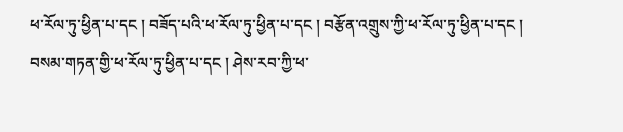ཕ་རོལ་ཏུ་ཕྱིན་པ་དང ། བཟོད་པའི་ཕ་རོལ་ཏུ་ཕྱིན་པ་དང ། བརྩོན་འགྲུས་ཀྱི་ཕ་རོལ་ཏུ་ཕྱིན་པ་དང ། བསམ་གཏན་གྱི་ཕ་རོལ་ཏུ་ཕྱིན་པ་དང ། ཤེས་རབ་ཀྱི་ཕ་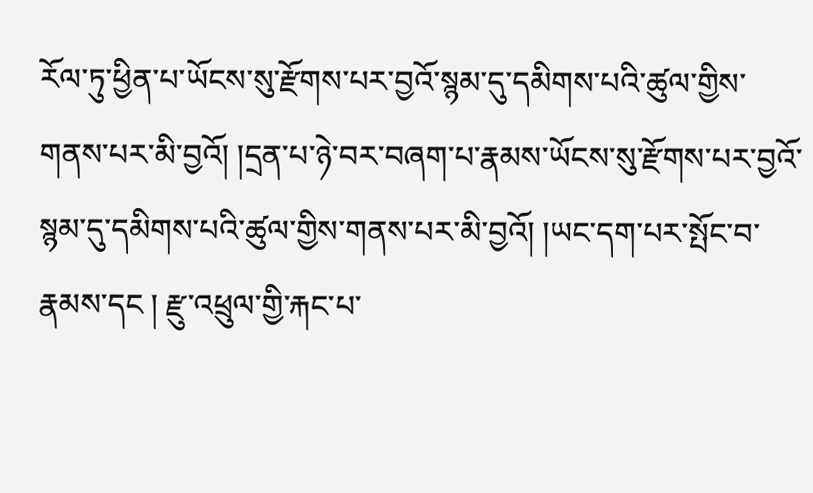རོལ་ཏུ་ཕྱིན་པ་ཡོངས་སུ་རྫོགས་པར་བྱའོ་སྙམ་དུ་དམིགས་པའི་ཚུལ་གྱིས་གནས་པར་མི་བྱའོ། །དྲན་པ་ཉེ་བར་བཞག་པ་རྣམས་ཡོངས་སུ་རྫོགས་པར་བྱའོ་སྙམ་དུ་དམིགས་པའི་ཚུལ་གྱིས་གནས་པར་མི་བྱའོ། །ཡང་དག་པར་སྤོང་བ་རྣམས་དང ། རྫུ་འཕྲུལ་གྱི་རྐང་པ་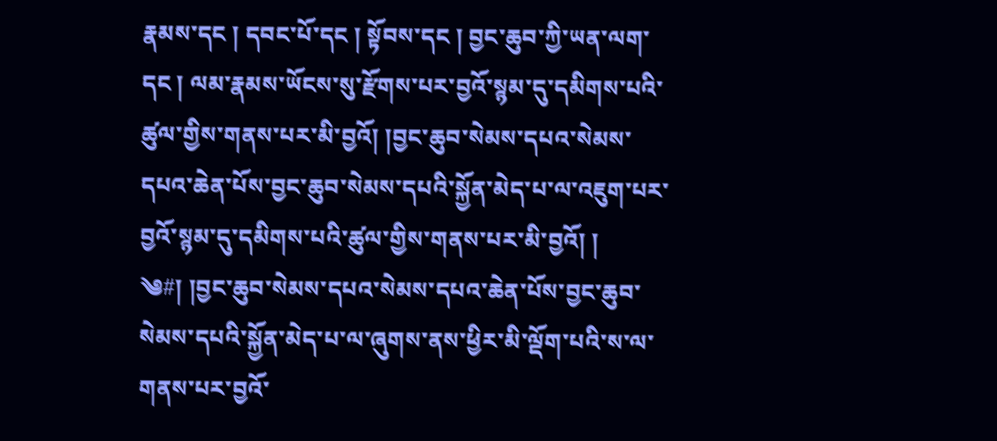རྣམས་དང ། དབང་པོ་དང ། སྟོབས་དང ། བྱང་ཆུབ་ཀྱི་ཡན་ལག་དང ། ལམ་རྣམས་ཡོངས་སུ་རྫོགས་པར་བྱའོ་སྙམ་དུ་དམིགས་པའི་ཚུལ་གྱིས་གནས་པར་མི་བྱའོ། །བྱང་ཆུབ་སེམས་དཔའ་སེམས་དཔའ་ཆེན་པོས་བྱང་ཆུབ་སེམས་དཔའི་སྐྱོན་མེད་པ་ལ་འཇུག་པར་བྱའོ་སྙམ་དུ་དམིགས་པའི་ཚུལ་གྱིས་གནས་པར་མི་བྱའོ། །
༄#། །བྱང་ཆུབ་སེམས་དཔའ་སེམས་དཔའ་ཆེན་པོས་བྱང་ཆུབ་སེམས་དཔའི་སྐྱོན་མེད་པ་ལ་ཞུགས་ནས་ཕྱིར་མི་ལྡོག་པའི་ས་ལ་གནས་པར་བྱའོ་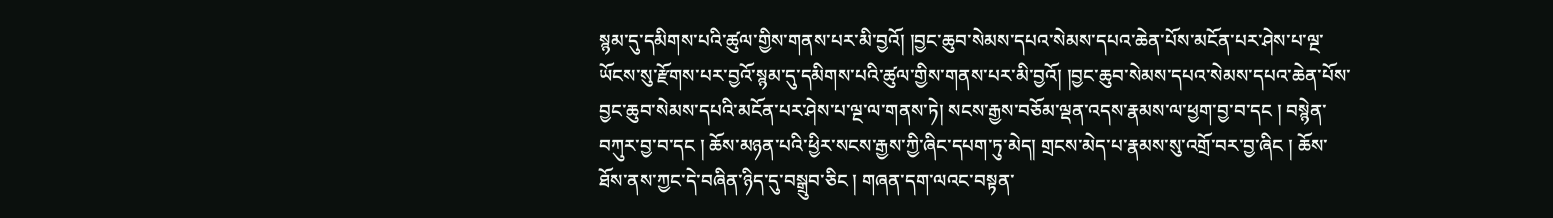སྙམ་དུ་དམིགས་པའི་ཚུལ་གྱིས་གནས་པར་མི་བྱའོ། །བྱང་ཆུབ་སེམས་དཔའ་སེམས་དཔའ་ཆེན་པོས་མངོན་པར་ཤེས་པ་ལྔ་ཡོངས་སུ་རྫོགས་པར་བྱའོ་སྙམ་དུ་དམིགས་པའི་ཚུལ་གྱིས་གནས་པར་མི་བྱའོ། །བྱང་ཆུབ་སེམས་དཔའ་སེམས་དཔའ་ཆེན་པོས་བྱང་ཆུབ་སེམས་དཔའི་མངོན་པར་ཤེས་པ་ལྔ་ལ་གནས་ཏེ། སངས་རྒྱས་བཅོམ་ལྡན་འདས་རྣམས་ལ་ཕྱག་བྱ་བ་དང ། བསྙེན་བཀུར་བྱ་བ་དང ། ཆོས་མཉན་པའི་ཕྱིར་སངས་རྒྱས་ཀྱི་ཞིང་དཔག་ཏུ་མེད། གྲངས་མེད་པ་རྣམས་སུ་འགྲོ་བར་བྱ་ཞིང ། ཆོས་ཐོས་ནས་ཀྱང་དེ་བཞིན་ཉིད་དུ་བསྒྲུབ་ཅིང ། གཞན་དག་ལའང་བསྟན་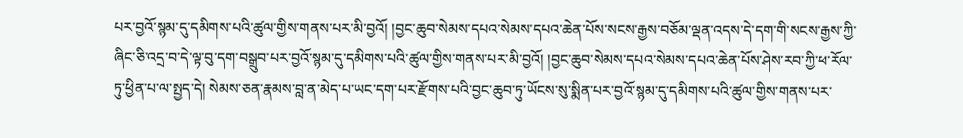པར་བྱའོ་སྙམ་དུ་དམིགས་པའི་ཚུལ་གྱིས་གནས་པར་མི་བྱའོ། །བྱང་ཆུབ་སེམས་དཔའ་སེམས་དཔའ་ཆེན་པོས་སངས་རྒྱས་བཅོམ་ལྡན་འདས་དེ་དག་གི་སངས་རྒྱས་ཀྱི་ཞིང་ཅི་འདྲ་བ་དེ་ལྟ་བུ་དག་བསྒྲུབ་པར་བྱའོ་སྙམ་དུ་དམིགས་པའི་ཚུལ་གྱིས་གནས་པར་མི་བྱའོ། །བྱང་ཆུབ་སེམས་དཔའ་སེམས་དཔའ་ཆེན་པོས་ཤེས་རབ་ཀྱི་ཕ་རོལ་ཏུ་ཕྱིན་པ་ལ་སྤྱད་དེ། སེམས་ཅན་རྣམས་བླ་ན་མེད་པ་ཡང་དག་པར་རྫོགས་པའི་བྱང་ཆུབ་ཏུ་ཡོངས་སུ་སྨིན་པར་བྱའོ་སྙམ་དུ་དམིགས་པའི་ཚུལ་གྱིས་གནས་པར་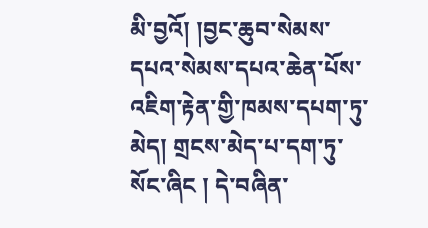མི་བྱའོ། །བྱང་ཆུབ་སེམས་
དཔའ་སེམས་དཔའ་ཆེན་པོས་འཇིག་རྟེན་གྱི་ཁམས་དཔག་ཏུ་མེད། གྲངས་མེད་པ་དག་ཏུ་སོང་ཞིང ། དེ་བཞིན་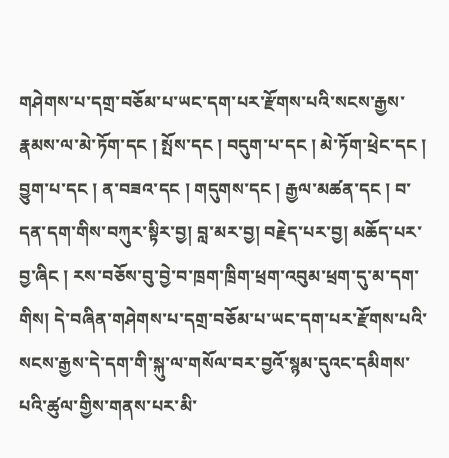གཤེགས་པ་དགྲ་བཅོམ་པ་ཡང་དག་པར་རྫོགས་པའི་སངས་རྒྱས་རྣམས་ལ་མེ་ཏོག་དང ། སྤོས་དང ། བདུག་པ་དང ། མེ་ཏོག་ཕྲེང་དང ། བྱུག་པ་དང ། ན་བཟའ་དང ། གདུགས་དང ། རྒྱལ་མཚན་དང ། བ་དན་དག་གིས་བཀུར་སྟིར་བྱ། བླ་མར་བྱ། བརྗེད་པར་བྱ། མཆོད་པར་བྱ་ཞིང ། རས་བཅོས་བུ་བྱེ་བ་ཁྲག་ཁྲིག་ཕྲག་འབུམ་ཕྲག་དུ་མ་དག་གིས། དེ་བཞིན་གཤེགས་པ་དགྲ་བཅོམ་པ་ཡང་དག་པར་རྫོགས་པའི་སངས་རྒྱས་དེ་དག་གི་སྐུ་ལ་གསོལ་བར་བྱའོ་སྙམ་དུའང་དམིགས་པའི་ཚུལ་གྱིས་གནས་པར་མི་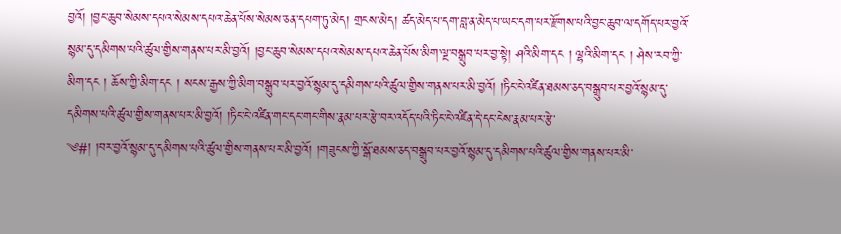བྱའོ། །བྱང་ཆུབ་སེམས་དཔའ་སེམས་དཔའ་ཆེན་པོས་སེམས་ཅན་དཔག་ཏུ་མེད། གྲངས་མེད། ཚད་མེད་པ་དག་བླ་ན་མེད་པ་ཡང་དག་པར་རྫོགས་པའི་བྱང་ཆུབ་ལ་དགོད་པར་བྱའོ་སྙམ་དུ་དམིགས་པའི་ཚུལ་གྱིས་གནས་པར་མི་བྱའོ། །བྱང་ཆུབ་སེམས་དཔའ་སེམས་དཔའ་ཆེན་པོས་མིག་ལྔ་བསྒྲུབ་པར་བྱ་སྟེ། ཤའི་མིག་དང ། ལྷའི་མིག་དང ། ཤེས་རབ་ཀྱི་མིག་དང ། ཆོས་ཀྱི་མིག་དང ། སངས་རྒྱས་ཀྱི་མིག་བསྒྲུབ་པར་བྱའོ་སྙམ་དུ་དམིགས་པའི་ཚུལ་གྱིས་གནས་པར་མི་བྱའོ། །ཏིང་ངེ་འཛིན་ཐམས་ཅད་བསྒྲུབ་པར་བྱའོ་སྙམ་དུ་དམིགས་པའི་ཚུལ་གྱིས་གནས་པར་མི་བྱའོ། །ཏིང་ངེ་འཛིན་གང་དང་གང་གིས་རྣམ་པར་རྩེ་བར་འདོད་པའི་ཏིང་ངེ་འཛིན་དེ་དང་ངེས་རྣམ་པར་རྩེ་
༄#། །བར་བྱའོ་སྙམ་དུ་དམིགས་པའི་ཚུལ་གྱིས་གནས་པར་མི་བྱའོ། །གཟུངས་ཀྱི་སྒོ་ཐམས་ཅད་བསྒྲུབ་པར་བྱའོ་སྙམ་དུ་དམིགས་པའི་ཚུལ་གྱིས་གནས་པར་མི་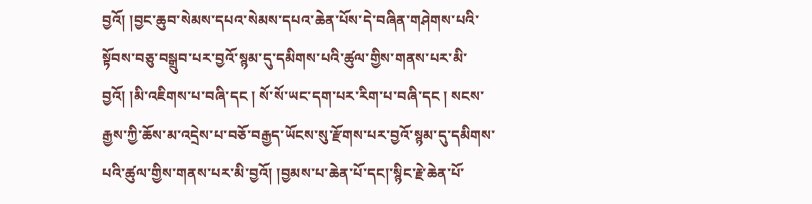བྱའོ། །བྱང་ཆུབ་སེམས་དཔའ་སེམས་དཔའ་ཆེན་པོས་དེ་བཞིན་གཤེགས་པའི་སྟོབས་བཅུ་བསྒྲུབ་པར་བྱའོ་སྙམ་དུ་དམིགས་པའི་ཚུལ་གྱིས་གནས་པར་མི་བྱའོ། །མི་འཇིགས་པ་བཞི་དང ། སོ་སོ་ཡང་དག་པར་རིག་པ་བཞི་དང ། སངས་རྒྱས་ཀྱི་ཆོས་མ་འདྲེས་པ་བཅོ་བརྒྱད་ཡོངས་སུ་རྫོགས་པར་བྱའོ་སྙམ་དུ་དམིགས་པའི་ཚུལ་གྱིས་གནས་པར་མི་བྱའོ། །བྱམས་པ་ཆེན་པོ་དང།་སྙིང་རྗེ་ཆེན་པོ་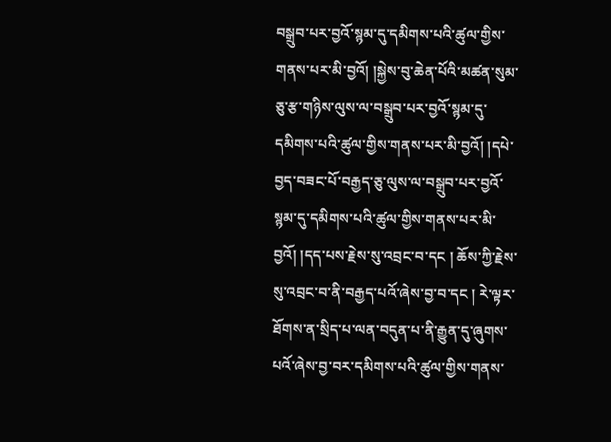བསྒྲུབ་པར་བྱའོ་སྙམ་དུ་དམིགས་པའི་ཚུལ་གྱིས་གནས་པར་མི་བྱའོ། །སྐྱེས་བུ་ཆེན་པོའི་མཚན་སུམ་ཅུ་རྩ་གཉིས་ལུས་ལ་བསྒྲུབ་པར་བྱའོ་སྙམ་དུ་དམིགས་པའི་ཚུལ་གྱིས་གནས་པར་མི་བྱའོ། །དཔེ་བྱད་བཟང་པོ་བརྒྱད་ཅུ་ལུས་ལ་བསྒྲུབ་པར་བྱའོ་སྙམ་དུ་དམིགས་པའི་ཚུལ་གྱིས་གནས་པར་མི་བྱའོ། །དད་པས་རྗེས་སུ་འབྲང་བ་དང ། ཆོས་ཀྱི་རྗེས་སུ་འབྲང་བ་ནི་བརྒྱད་པའོ་ཞེས་བྱ་བ་དང ། རེ་ལྟར་ཐོགས་ན་སྲིད་པ་ལན་བདུན་པ་ནི་རྒྱུན་དུ་ཞུགས་པའོ་ཞེས་བྱ་བར་དམིགས་པའི་ཚུལ་གྱིས་གནས་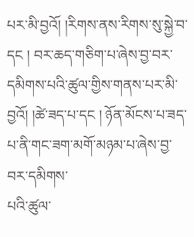པར་མི་བྱའོ། །རིགས་ནས་རིགས་སུ་སྐྱེ་བ་དང ། བར་ཆད་གཅིག་པ་ཞེས་བྱ་བར་དམིགས་པའི་ཚུལ་གྱིས་གནས་པར་མི་བྱའོ། །ཚེ་ཟད་པ་དང ། ཉོན་མོངས་པ་ཟད་པ་ནི་གང་ཟག་མགོ་མཉམ་པ་ཞེས་བྱ་བར་དམིགས་
པའི་ཚུལ་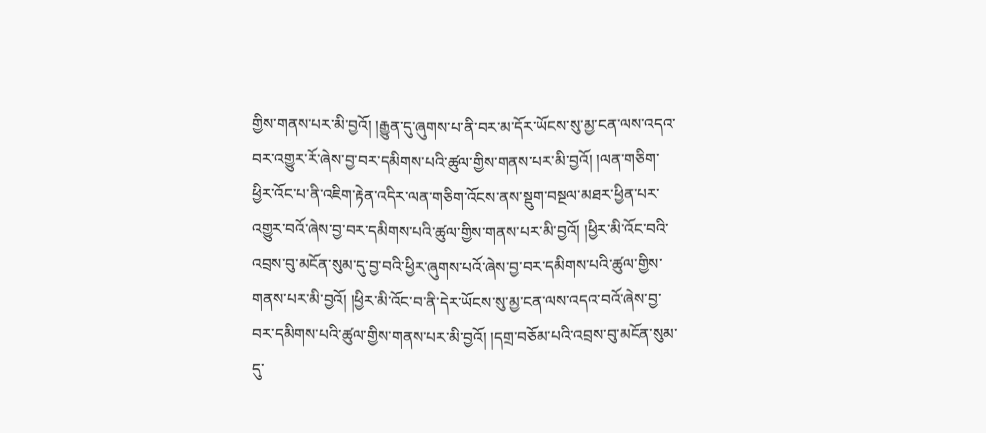གྱིས་གནས་པར་མི་བྱའོ། །རྒྱུན་དུ་ཞུགས་པ་ནི་བར་མ་དོར་ཡོངས་སུ་མྱ་ངན་ལས་འདའ་བར་འགྱུར་རོ་ཞེས་བྱ་བར་དམིགས་པའི་ཚུལ་གྱིས་གནས་པར་མི་བྱའོ། །ལན་གཅིག་ཕྱིར་འོང་པ་ནི་འཇིག་རྟེན་འདིར་ལན་གཅིག་འོངས་ནས་སྡུག་བསྔལ་མཐར་ཕྱིན་པར་འགྱུར་བའོ་ཞེས་བྱ་བར་དམིགས་པའི་ཚུལ་གྱིས་གནས་པར་མི་བྱའོ། །ཕྱིར་མི་འོང་བའི་འབྲས་བུ་མངོན་སུམ་དུ་བྱ་བའི་ཕྱིར་ཞུགས་པའོ་ཞེས་བྱ་བར་དམིགས་པའི་ཚུལ་གྱིས་གནས་པར་མི་བྱའོ། །ཕྱིར་མི་འོང་བ་ནི་དེར་ཡོངས་སུ་མྱ་ངན་ལས་འདའ་བའོ་ཞེས་བྱ་བར་དམིགས་པའི་ཚུལ་གྱིས་གནས་པར་མི་བྱའོ། །དགྲ་བཅོམ་པའི་འབྲས་བུ་མངོན་སུམ་དུ་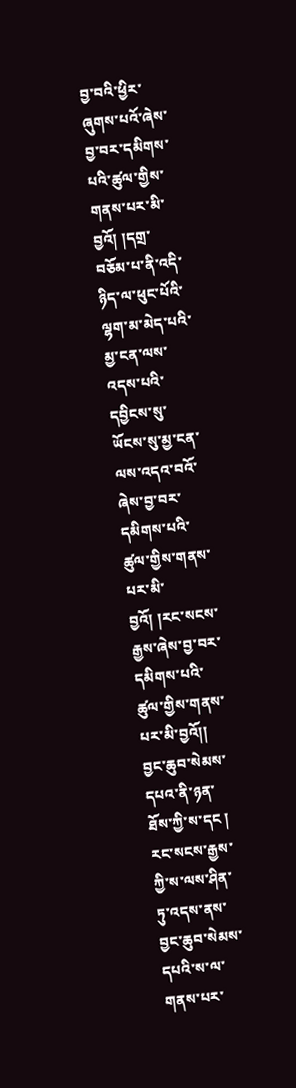བྱ་བའི་ཕྱིར་ཞུགས་པའོ་ཞེས་བྱ་བར་དམིགས་པའི་ཚུལ་གྱིས་གནས་པར་མི་བྱའོ། །དགྲ་བཅོམ་པ་ནི་འདི་ཉིད་ལ་ཕུང་པོའི་ལྷག་མ་མེད་པའི་མྱ་ངན་ལས་འདས་པའི་དབྱིངས་སུ་ཡོངས་སུ་མྱ་ངན་ལས་འདའ་བའོ་ཞེས་བྱ་བར་དམིགས་པའི་ཚུལ་གྱིས་གནས་པར་མི་བྱའོ། །རང་སངས་རྒྱས་ཞེས་བྱ་བར་དམིགས་པའི་ཚུལ་གྱིས་གནས་པར་མི་བྱའོ།། བྱང་ཆུབ་སེམས་དཔའ་ནི་ཉན་ཐོས་ཀྱི་ས་དང ། རང་སངས་རྒྱས་ཀྱི་ས་ལས་ཤིན་ཏུ་འདས་ནས་བྱང་ཆུབ་སེམས་དཔའི་ས་ལ་གནས་པར་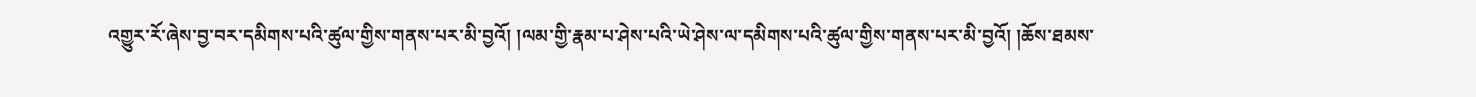འགྱུར་རོ་ཞེས་བྱ་བར་དམིགས་པའི་ཚུལ་གྱིས་གནས་པར་མི་བྱའོ། །ལམ་གྱི་རྣམ་པ་ཤེས་པའི་ཡེ་ཤེས་ལ་དམིགས་པའི་ཚུལ་གྱིས་གནས་པར་མི་བྱའོ། །ཆོས་ཐམས་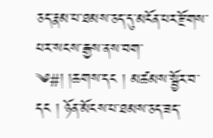ཅད་རྣམ་པ་ཐམས་ཅད་དུ་མངོན་པར་རྫོགས་པར་སངས་རྒྱས་ནས་བག་
༄#། །ཆགས་དང ། མཚམས་སྦྱོར་བ་དང ། ཉོན་མོངས་པ་ཐམས་ཅད་ཟད་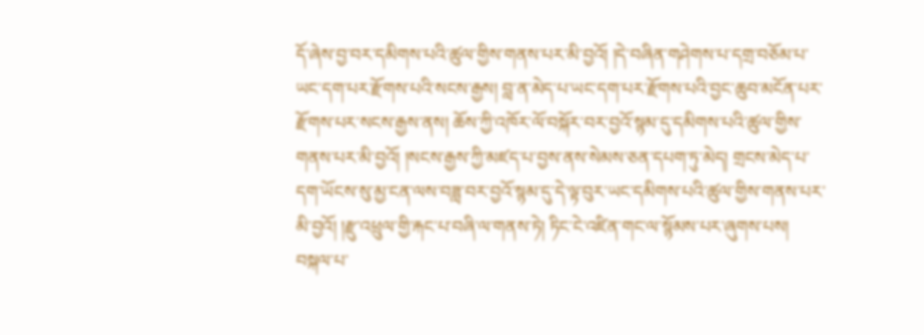དོ་ཞེས་བྱ་བར་དམིགས་པའི་ཚུལ་གྱིས་གནས་པར་མི་བྱའོ། །དེ་བཞིན་གཤེགས་པ་དགྲ་བཅོམ་པ་ཡང་དག་པར་རྫོགས་པའི་སངས་རྒྱས། བླ་ན་མེད་པ་ཡང་དག་པར་རྫོགས་པའི་བྱང་ཆུབ་མངོན་པར་རྫོགས་པར་སངས་རྒྱས་ནས། ཆོས་ཀྱི་འཁོར་ལོ་བསྐོར་བར་བྱའོ་སྙམ་དུ་དམིགས་པའི་ཚུལ་གྱིས་གནས་པར་མི་བྱའོ། །སངས་རྒྱས་ཀྱི་མཛད་པ་བྱས་ནས་སེམས་ཅན་དཔག་ཏུ་མེད། གྲངས་མེད་པ་དག་ཡོངས་སུ་མྱ་ངན་ལས་བཟླ་བར་བྱའོ་སྙམ་དུ་དེ་ལྟ་བུར་ཡང་དམིགས་པའི་ཚུལ་གྱིས་གནས་པར་མི་བྱའོ། །རྫུ་འཕྲུལ་གྱི་རྐང་པ་བཞི་ལ་གནས་ཏེ། ཏིང་ངེ་འཛིན་གང་ལ་སྙོམས་པར་ཞུགས་པས། བསྐལ་པ་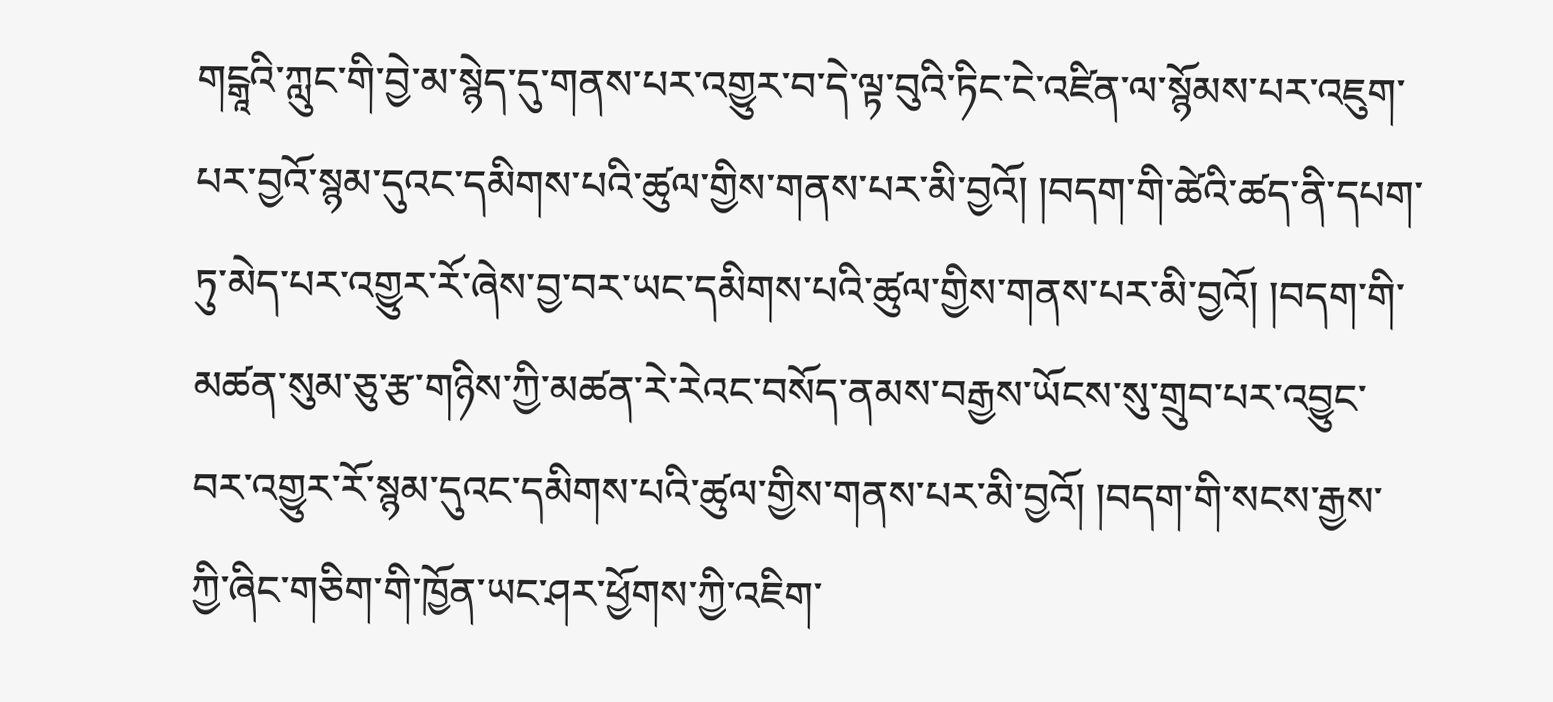གངྒཱའི་ཀླུང་གི་བྱེ་མ་སྙེད་དུ་གནས་པར་འགྱུར་བ་དེ་ལྟ་བུའི་ཏིང་ངེ་འཛིན་ལ་སྙོམས་པར་འཇུག་པར་བྱའོ་སྙམ་དུའང་དམིགས་པའི་ཚུལ་གྱིས་གནས་པར་མི་བྱའོ། །བདག་གི་ཚེའི་ཚད་ནི་དཔག་ཏུ་མེད་པར་འགྱུར་རོ་ཞེས་བྱ་བར་ཡང་དམིགས་པའི་ཚུལ་གྱིས་གནས་པར་མི་བྱའོ། །བདག་གི་མཚན་སུམ་ཅུ་རྩ་གཉིས་ཀྱི་མཚན་རེ་རེའང་བསོད་ནམས་བརྒྱས་ཡོངས་སུ་གྲུབ་པར་འབྱུང་བར་འགྱུར་རོ་སྙམ་དུའང་དམིགས་པའི་ཚུལ་གྱིས་གནས་པར་མི་བྱའོ། །བདག་གི་སངས་རྒྱས་ཀྱི་ཞིང་གཅིག་གི་ཁྱོན་ཡང་ཤར་ཕྱོགས་ཀྱི་འཇིག་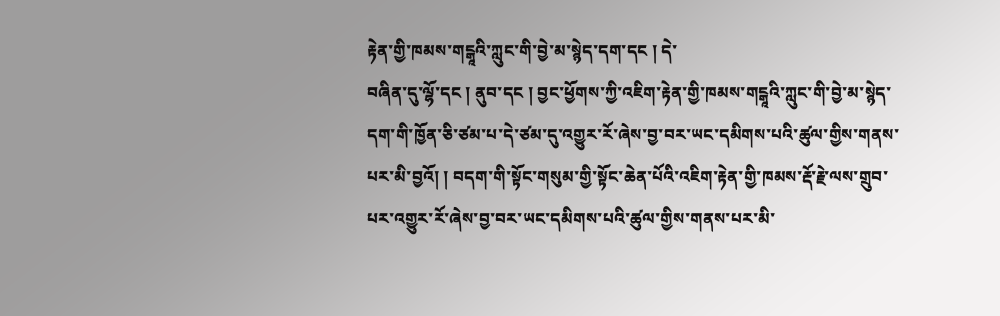རྟེན་གྱི་ཁམས་གངྒཱའི་ཀླུང་གི་བྱེ་མ་སྙེད་དག་དང ། དེ་
བཞིན་དུ་ལྷོ་དང ། ནུབ་དང ། བྱང་ཕྱོགས་ཀྱི་འཇིག་རྟེན་གྱི་ཁམས་གངྒཱའི་ཀླུང་གི་བྱེ་མ་སྙེད་དག་གི་ཁྱོན་ཅི་ཙམ་པ་དེ་ཙམ་དུ་འགྱུར་རོ་ཞེས་བྱ་བར་ཡང་དམིགས་པའི་ཚུལ་གྱིས་གནས་པར་མི་བྱའོ། ། བདག་གི་སྟོང་གསུམ་གྱི་སྟོང་ཆེན་པོའི་འཇིག་རྟེན་གྱི་ཁམས་རྡོ་རྗེ་ལས་གྲུབ་པར་འགྱུར་རོ་ཞེས་བྱ་བར་ཡང་དམིགས་པའི་ཚུལ་གྱིས་གནས་པར་མི་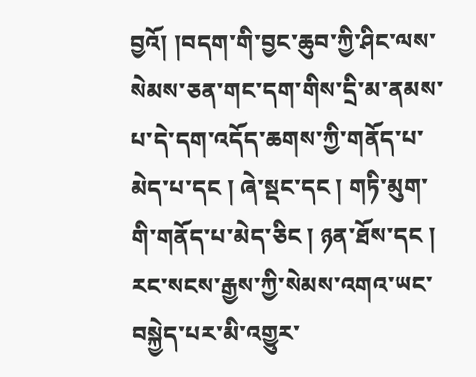བྱའོ། །བདག་གི་བྱང་ཆུབ་ཀྱི་ཤིང་ལས་སེམས་ཅན་གང་དག་གིས་དྲི་མ་ནམས་པ་དེ་དག་འདོད་ཆགས་ཀྱི་གནོད་པ་མེད་པ་དང ། ཞེ་སྡང་དང ། གཏི་མུག་གི་གནོད་པ་མེད་ཅིང ། ཉན་ཐོས་དང ། རང་སངས་རྒྱས་ཀྱི་སེམས་འགའ་ཡང་བསྐྱེད་པར་མི་འགྱུར་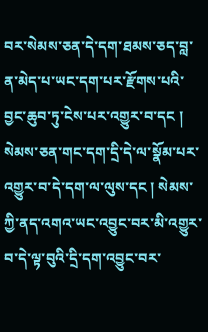བར་སེམས་ཅན་དེ་དག་ཐམས་ཅད་བླ་ན་མེད་པ་ཡང་དག་པར་རྫོགས་པའི་བྱང་ཆུབ་ཏུ་ངེས་པར་འགྱུར་བ་དང ། སེམས་ཅན་གང་དག་དྲི་དེ་ལ་སྣོམ་པར་འགྱུར་བ་དེ་དག་ལ་ལུས་དང ། སེམས་ཀྱི་ནད་འགའ་ཡང་འབྱུང་བར་མི་འགྱུར་བ་དེ་ལྟ་བུའི་དྲི་དག་འབྱུང་བར་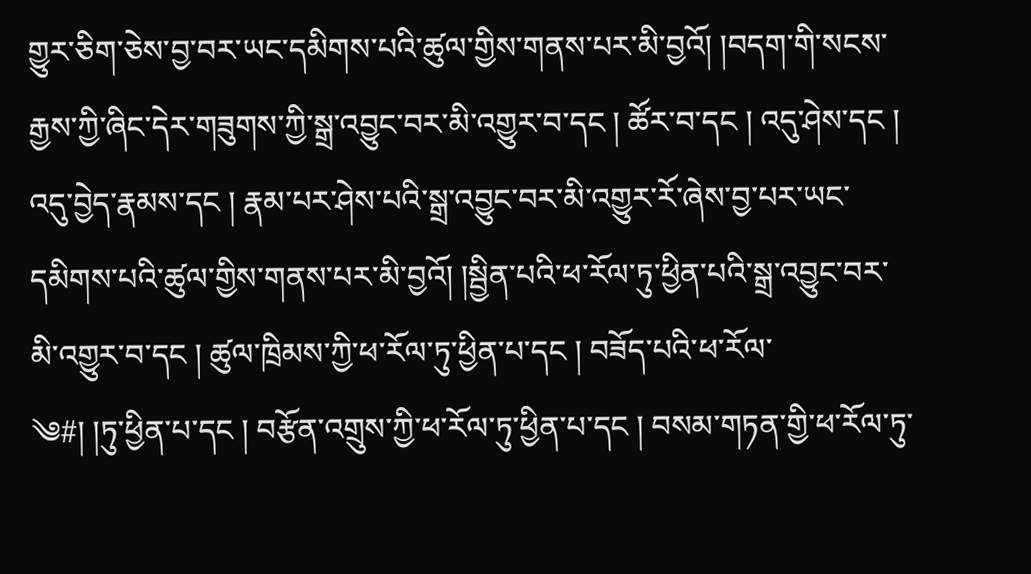གྱུར་ཅིག་ཅེས་བྱ་བར་ཡང་དམིགས་པའི་ཚུལ་གྱིས་གནས་པར་མི་བྱའོ། །བདག་གི་སངས་རྒྱས་ཀྱི་ཞིང་དེར་གཟུགས་ཀྱི་སྒྲ་འབྱུང་བར་མི་འགྱུར་བ་དང ། ཚོར་བ་དང ། འདུ་ཤེས་དང ། འདུ་བྱེད་རྣམས་དང ། རྣམ་པར་ཤེས་པའི་སྒྲ་འབྱུང་བར་མི་འགྱུར་རོ་ཞེས་བྱ་པར་ཡང་དམིགས་པའི་ཚུལ་གྱིས་གནས་པར་མི་བྱའོ། །སྦྱིན་པའི་ཕ་རོལ་ཏུ་ཕྱིན་པའི་སྒྲ་འབྱུང་བར་མི་འགྱུར་བ་དང ། ཚུལ་ཁྲིམས་ཀྱི་ཕ་རོལ་ཏུ་ཕྱིན་པ་དང ། བཟོད་པའི་ཕ་རོལ་
༄#། །ཏུ་ཕྱིན་པ་དང ། བརྩོན་འགྲུས་ཀྱི་ཕ་རོལ་ཏུ་ཕྱིན་པ་དང ། བསམ་གཏན་གྱི་ཕ་རོལ་ཏུ་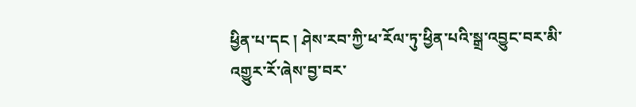ཕྱིན་པ་དང ། ཤེས་རབ་ཀྱི་ཕ་རོལ་ཏུ་ཕྱིན་པའི་སྒྲ་འབྱུང་བར་མི་འགྱུར་རོ་ཞེས་བྱ་བར་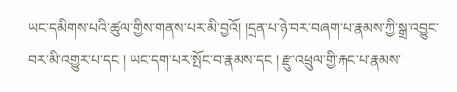ཡང་དམིགས་པའི་ཚུལ་གྱིས་གནས་པར་མི་བྱའོ། །དྲན་པ་ཉེ་བར་བཞག་པ་རྣམས་ཀྱི་སྒྲ་འབྱུང་བར་མི་འགྱུར་པ་དང ། ཡང་དག་པར་སྤོང་བ་རྣམས་དང ། རྫུ་འཕྲུལ་གྱི་རྐང་པ་རྣམས་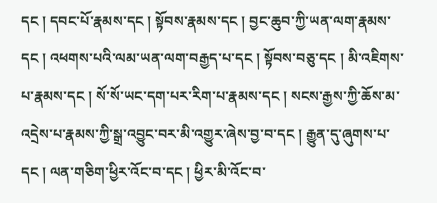དང ། དབང་པོ་རྣམས་དང ། སྟོབས་རྣམས་དང ། བྱང་ཆུབ་ཀྱི་ཡན་ལག་རྣམས་དང ། འཕགས་པའི་ལམ་ཡན་ལག་བརྒྱད་པ་དང ། སྟོབས་བཅུ་དང ། མི་འཇིགས་པ་རྣམས་དང ། སོ་སོ་ཡང་དག་པར་རིག་པ་རྣམས་དང ། སངས་རྒྱས་ཀྱི་ཆོས་མ་འདྲེས་པ་རྣམས་ཀྱི་སྒྲ་འབྱུང་བར་མི་འགྱུར་ཞེས་བྱ་བ་དང ། རྒྱུན་དུ་ཞུགས་པ་དང ། ལན་གཅིག་ཕྱིར་འོང་བ་དང ། ཕྱིར་མི་འོང་བ་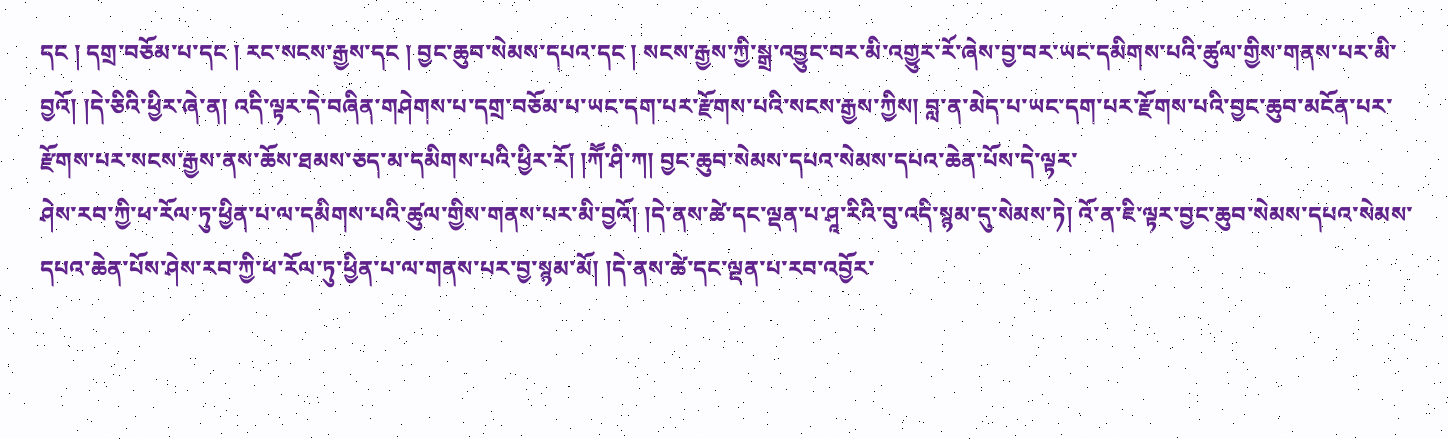དང ། དགྲ་བཅོམ་པ་དང ། རང་སངས་རྒྱས་དང ། བྱང་ཆུབ་སེམས་དཔའ་དང ། སངས་རྒྱས་ཀྱི་སྒྲ་འབྱུང་བར་མི་འགྱུར་རོ་ཞེས་བྱ་བར་ཡང་དམིགས་པའི་ཚུལ་གྱིས་གནས་པར་མི་བྱའོ། །དེ་ཅིའི་ཕྱིར་ཞེ་ན། འདི་ལྟར་དེ་བཞིན་གཤེགས་པ་དགྲ་བཅོམ་པ་ཡང་དག་པར་རྫོགས་པའི་སངས་རྒྱས་ཀྱིས། བླ་ན་མེད་པ་ཡང་དག་པར་རྫོགས་པའི་བྱང་ཆུབ་མངོན་པར་རྫོགས་པར་སངས་རྒྱས་ནས་ཆོས་ཐམས་ཅད་མ་དམིགས་པའི་ཕྱིར་རོ། །ཀཽ་ཤི་ཀ། བྱང་ཆུབ་སེམས་དཔའ་སེམས་དཔའ་ཆེན་པོས་དེ་ལྟར་
ཤེས་རབ་ཀྱི་ཕ་རོལ་ཏུ་ཕྱིན་པ་ལ་དམིགས་པའི་ཚུལ་གྱིས་གནས་པར་མི་བྱའོ། །དེ་ནས་ཚེ་དང་ལྡན་པ་ཤཱ་རིའི་བུ་འདི་སྙམ་དུ་སེམས་ཏེ། འོ་ན་ཇི་ལྟར་བྱང་ཆུབ་སེམས་དཔའ་སེམས་དཔའ་ཆེན་པོས་ཤེས་རབ་ཀྱི་ཕ་རོལ་ཏུ་ཕྱིན་པ་ལ་གནས་པར་བྱ་སྙམ་མོ། །དེ་ནས་ཚེ་དང་ལྡན་པ་རབ་འབྱོར་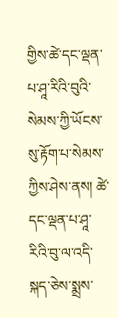གྱིས་ཚེ་དང་ལྡན་པ་ཤཱ་རིའི་བུའི་སེམས་ཀྱི་ཡོངས་སུ་རྟོག་པ་སེམས་ཀྱིས་ཤེས་ནས། ཚེ་དང་ལྡན་པ་ཤཱ་རིའི་བུ་ལ་འདི་སྐད་ཅེས་སྨྲས་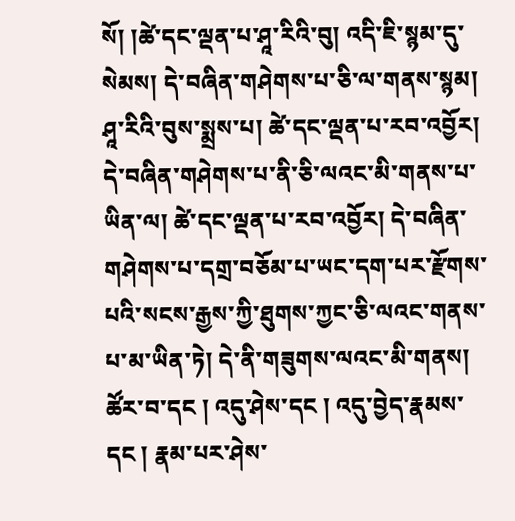སོ། །ཚེ་དང་ལྡན་པ་ཤཱ་རིའི་བུ། འདི་ཇི་སྙམ་དུ་སེམས། དེ་བཞིན་གཤེགས་པ་ཅི་ལ་གནས་སྙམ། ཤཱ་རིའི་བུས་སྨྲས་པ། ཚེ་དང་ལྡན་པ་རབ་འབྱོར། དེ་བཞིན་གཤེགས་པ་ནི་ཅི་ལའང་མི་གནས་པ་ཡིན་ལ། ཚེ་དང་ལྡན་པ་རབ་འབྱོར། དེ་བཞིན་གཤེགས་པ་དགྲ་བཅོམ་པ་ཡང་དག་པར་རྫོགས་པའི་སངས་རྒྱས་ཀྱི་ཐུགས་ཀྱང་ཅི་ལའང་གནས་པ་མ་ཡིན་ཏེ། དེ་ནི་གཟུགས་ལའང་མི་གནས། ཚོར་བ་དང ། འདུ་ཤེས་དང ། འདུ་བྱེད་རྣམས་དང ། རྣམ་པར་ཤེས་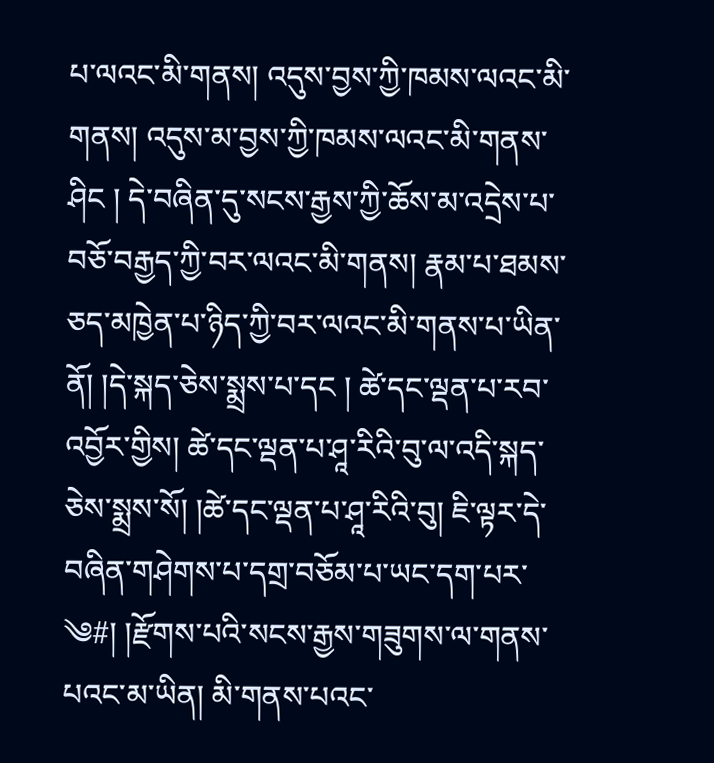པ་ལའང་མི་གནས། འདུས་བྱས་ཀྱི་ཁམས་ལའང་མི་གནས། འདུས་མ་བྱས་ཀྱི་ཁམས་ལའང་མི་གནས་ཤིང ། དེ་བཞིན་དུ་སངས་རྒྱས་ཀྱི་ཆོས་མ་འདྲེས་པ་བཅོ་བརྒྱད་ཀྱི་བར་ལའང་མི་གནས། རྣམ་པ་ཐམས་ཅད་མཁྱེན་པ་ཉིད་ཀྱི་བར་ལའང་མི་གནས་པ་ཡིན་ནོ། །དེ་སྐད་ཅེས་སྨྲས་པ་དང ། ཚེ་དང་ལྡན་པ་རབ་འབྱོར་གྱིས། ཚེ་དང་ལྡན་པ་ཤཱ་རིའི་བུ་ལ་འདི་སྐད་ཅེས་སྨྲས་སོ། །ཚེ་དང་ལྡན་པ་ཤཱ་རིའི་བུ། ཇི་ལྟར་དེ་བཞིན་གཤེགས་པ་དགྲ་བཅོམ་པ་ཡང་དག་པར་
༄#། །རྫོགས་པའི་སངས་རྒྱས་གཟུགས་ལ་གནས་པའང་མ་ཡིན། མི་གནས་པའང་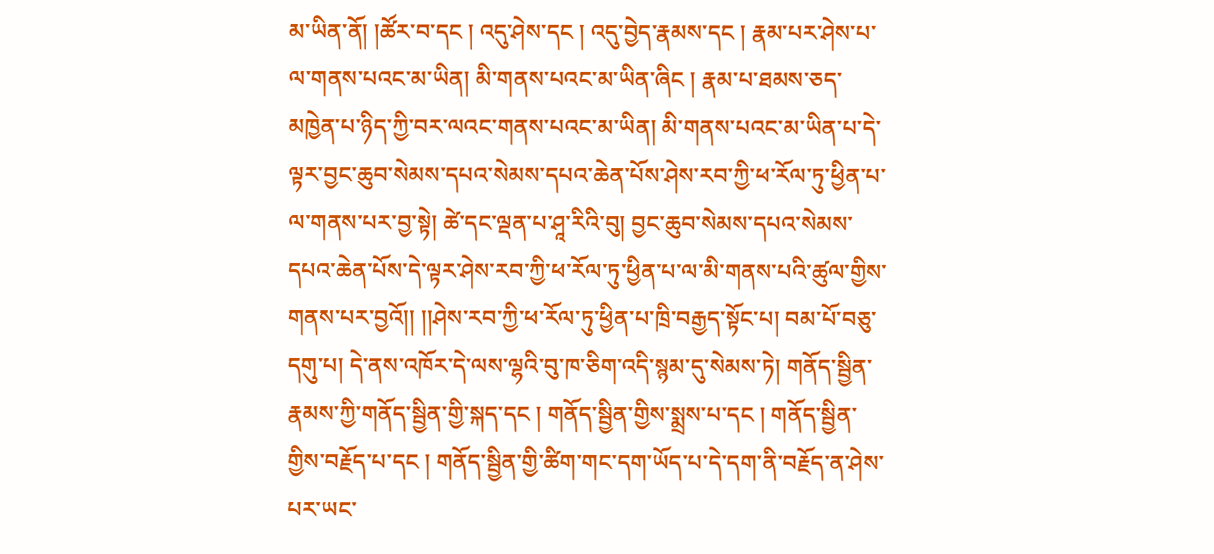མ་ཡིན་ནོ། །ཚོར་བ་དང ། འདུ་ཤེས་དང ། འདུ་བྱེད་རྣམས་དང ། རྣམ་པར་ཤེས་པ་ལ་གནས་པའང་མ་ཡིན། མི་གནས་པའང་མ་ཡིན་ཞིང ། རྣམ་པ་ཐམས་ཅད་མཁྱེན་པ་ཉིད་ཀྱི་བར་ལའང་གནས་པའང་མ་ཡིན། མི་གནས་པའང་མ་ཡིན་པ་དེ་ལྟར་བྱང་ཆུབ་སེམས་དཔའ་སེམས་དཔའ་ཆེན་པོས་ཤེས་རབ་ཀྱི་ཕ་རོལ་ཏུ་ཕྱིན་པ་ལ་གནས་པར་བྱ་སྟེ། ཚེ་དང་ལྡན་པ་ཤཱ་རིའི་བུ། བྱང་ཆུབ་སེམས་དཔའ་སེམས་དཔའ་ཆེན་པོས་དེ་ལྟར་ཤེས་རབ་ཀྱི་ཕ་རོལ་ཏུ་ཕྱིན་པ་ལ་མི་གནས་པའི་ཚུལ་གྱིས་གནས་པར་བྱའོ།། །།ཤེས་རབ་ཀྱི་ཕ་རོལ་ཏུ་ཕྱིན་པ་ཁྲི་བརྒྱད་སྟོང་པ། བམ་པོ་བཅུ་དགུ་པ། དེ་ནས་འཁོར་དེ་ལས་ལྷའི་བུ་ཁ་ཅིག་འདི་སྙམ་དུ་སེམས་ཏེ། གནོད་སྦྱིན་རྣམས་ཀྱི་གནོད་སྦྱིན་གྱི་སྐད་དང ། གནོད་སྦྱིན་གྱིས་སྨྲས་པ་དང ། གནོད་སྦྱིན་གྱིས་བརྗོད་པ་དང ། གནོད་སྦྱིན་གྱི་ཚིག་གང་དག་ཡོད་པ་དེ་དག་ནི་བརྗོད་ན་ཤེས་པར་ཡང་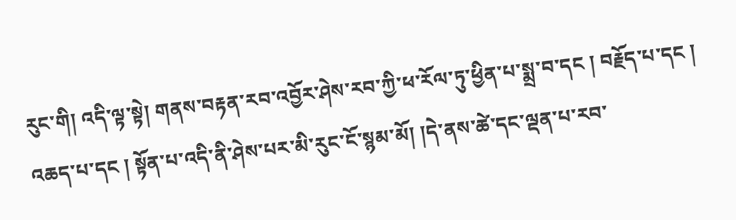རུང་གི། འདི་ལྟ་སྟེ། གནས་བརྟན་རབ་འབྱོར་ཤེས་རབ་ཀྱི་ཕ་རོལ་ཏུ་ཕྱིན་པ་སྨྲ་བ་དང ། བརྗོད་པ་དང ། འཆད་པ་དང ། སྟོན་པ་འདི་ནི་ཤེས་པར་མི་རུང་ངོ་སྙམ་མོ། །དེ་ནས་ཚེ་དང་ལྡན་པ་རབ་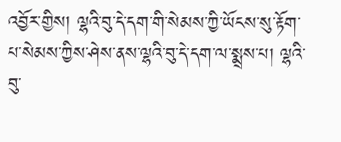འབྱོར་གྱིས། ལྷའི་བུ་དེ་དག་གི་སེམས་ཀྱི་ཡོངས་སུ་རྟོག་པ་སེམས་ཀྱིས་ཤེས་ནས་ལྷའི་བུ་དེ་དག་ལ་སྨྲས་པ། ལྷའི་བུ་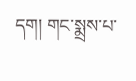དག། གང་སྨྲས་པ་